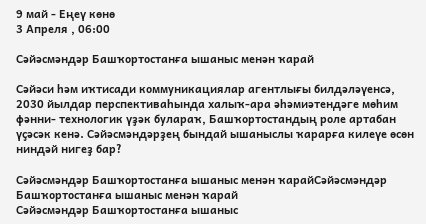9 май - Еңеү көнө
3 Апреля , 06:00

Сәйәсмәндәр Башҡортостанға ышаныс менән ҡарай

Сәйәси һәм иҡтисади коммуникациялар агентлығы билдәләүенсә, 2030 йылдар перспективаһында халыҡ-ара әһәмиәтендәге мөһим фәнни- технологик үҙәк булараҡ, Башҡортостандың роле артабан үҫәсәк кенә. Сәйәсмәндәрҙең бындай ышаныслы ҡарарға килеүе өсөн ниндәй нигеҙ бар?

Сәйәсмәндәр Башҡортостанға ышаныс менән ҡарайСәйәсмәндәр Башҡортостанға ышаныс менән ҡарай
Сәйәсмәндәр Башҡортостанға ышаныс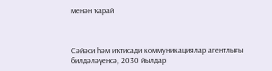менән ҡарай



Сәйәси һәм иҡтисади коммуникациялар агентлығы билдәләүенсә, 2030 йылдар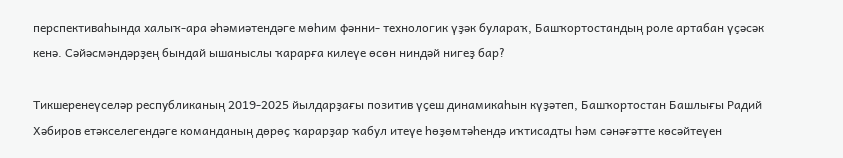перспективаһында халыҡ-ара әһәмиәтендәге мөһим фәнни- технологик үҙәк булараҡ, Башҡортостандың роле артабан үҫәсәк кенә. Сәйәсмәндәрҙең бындай ышаныслы ҡарарға килеүе өсөн ниндәй нигеҙ бар?

Тикшеренеүселәр республиканың 2019-2025 йылдарҙағы позитив үҫеш динамикаһын күҙәтеп, Башҡортостан Башлығы Радий Хәбиров етәкселегендәге команданың дөрөҫ ҡарарҙар ҡабул итеүе һөҙөмтәһендә иҡтисадты һәм сәнәғәтте көсәйтеүен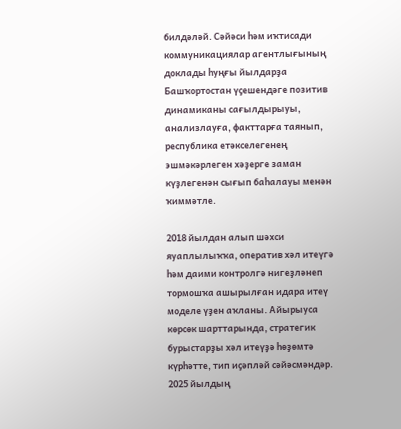билдәләй. Сәйәси һәм иҡтисади коммуникациялар агентлығының доклады һуңғы йылдарҙа Башҡортостан үҫешендәге позитив динамиканы сағылдырыуы, анализлауға, факттарға таянып, республика етәкселегенең эшмәкәрлеген хәҙерге заман күҙлегенән сығып баһалауы менән ҡиммәтле.

2018 йылдан алып шәхси яуаплылыҡҡа, оператив хәл итеүгә һәм даими контролгә нигеҙләнеп тормошҡа ашырылған идара итеү моделе үҙен аҡланы. Айырыуса көрсөк шарттарында, стратегик бурыстарҙы хәл итеүҙә һөҙөмтә күрһәтте, тип иҫәпләй сәйәсмәндәр. 2025 йылдың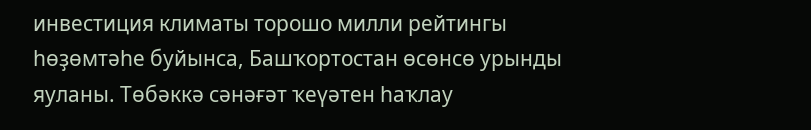инвестиция климаты торошо милли рейтингы һөҙөмтәһе буйынса, Башҡортостан өсөнсө урынды яуланы. Төбәккә сәнәғәт ҡеүәтен һаҡлау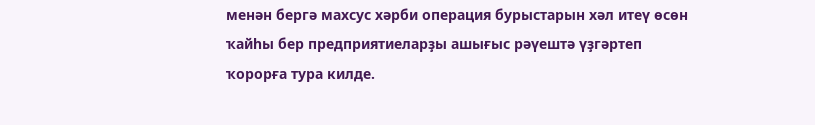менән бергә махсус хәрби операция бурыстарын хәл итеү өсөн ҡайһы бер предприятиеларҙы ашығыс рәүештә үҙгәртеп ҡорорға тура килде.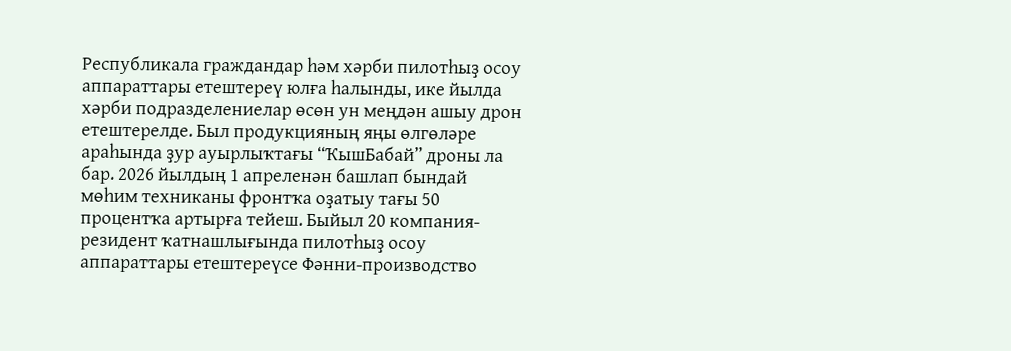Республикала граждандар һәм хәрби пилотһыҙ осоу аппараттары етештереү юлға һалынды, ике йылда хәрби подразделениелар өсөн ун меңдән ашыу дрон етештерелде. Был продукцияның яңы өлгөләре араһында ҙур ауырлыҡтағы “ҠышБабай” дроны ла бар. 2026 йылдың 1 апреленән башлап бындай мөһим техниканы фронтҡа оҙатыу тағы 50 процентҡа артырға тейеш. Быйыл 20 компания-резидент ҡатнашлығында пилотһыҙ осоу аппараттары етештереүсе Фәнни-производство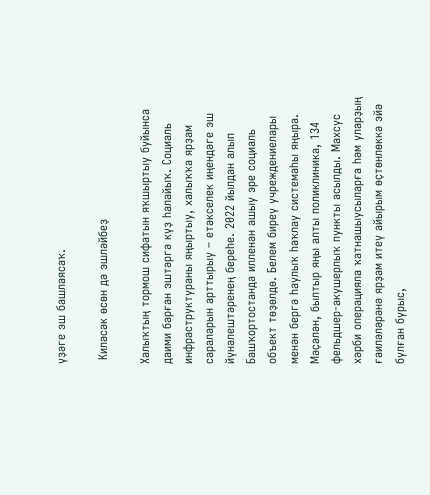үҙәге эш башлаясаҡ.

 Киләсәк өсөн дә эшләйбеҙ

Халыҡтың тормош сифатын яҡшыртыу буйынса даими барған эштәргә күҙ һалайыҡ. Социаль инфраструктураны яңыртыу, халыҡҡа ярҙам сараларын арттырыу – етәкселек иңендәге эш йүнәлештәренең береһе. 2022 йылдан алып Башҡортостанда илленән ашыу эре социаль объект төҙөлдө. Белем биреү учреждениелары менән бергә һаулыҡ һаҡлау системаһы яңыра. Мәҫәлән, былтыр яңы алты поликлиника, 134 фельдшер-акушерлыҡ пункты асылды. Махсус хәрби операцияла ҡатнашыусыларға һәм уларҙың ғаиләләрәнә ярҙам итеү айырым өҫтөнлөккә эйә булған бурыс,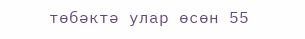төбәктә улар өсөн 55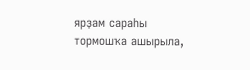ярҙам сараһы тормошҡа ашырыла,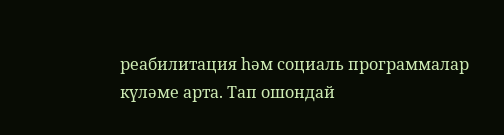реабилитация һәм социаль программалар күләме арта. Тап ошондай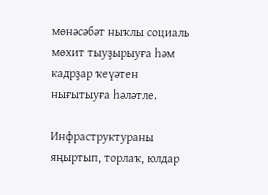мөнәсәбәт ныҡлы социаль мөхит тыуҙырыуға һәм кадрҙар ҡеүәтен нығытыуға һәләтле.

Инфраструктураны яңыртып, торлаҡ, юлдар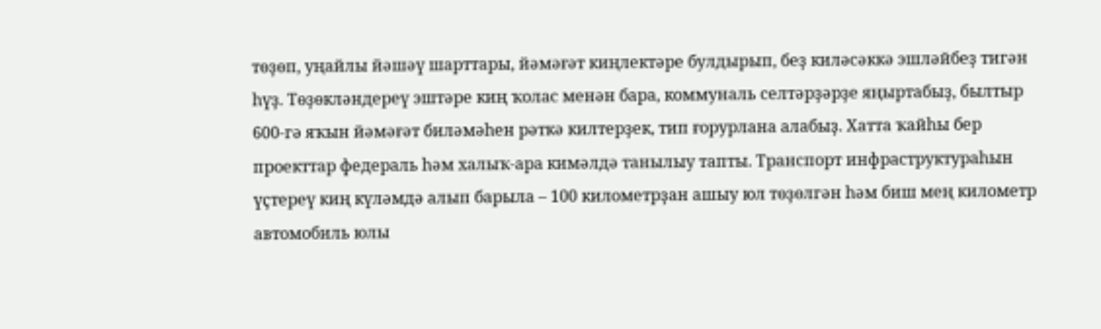төҙөп, уңайлы йәшәү шарттары, йәмәғәт киңлектәре булдырып, беҙ киләсәккә эшләйбеҙ тигән һүҙ. Төҙөкләндереү эштәре киң ҡолас менән бара, коммуналь селтәрҙәрҙе яңыртабыҙ, былтыр 600-гә яҡын йәмәғәт биләмәһен рәткә килтерҙек, тип ғорурлана алабыҙ. Хатта ҡайһы бер проекттар федераль һәм халыҡ-ара кимәлдә танылыу тапты. Транспорт инфраструктураһын үҫтереү киң күләмдә алып барыла – 100 километрҙан ашыу юл төҙөлгән һәм биш мең километр автомобиль юлы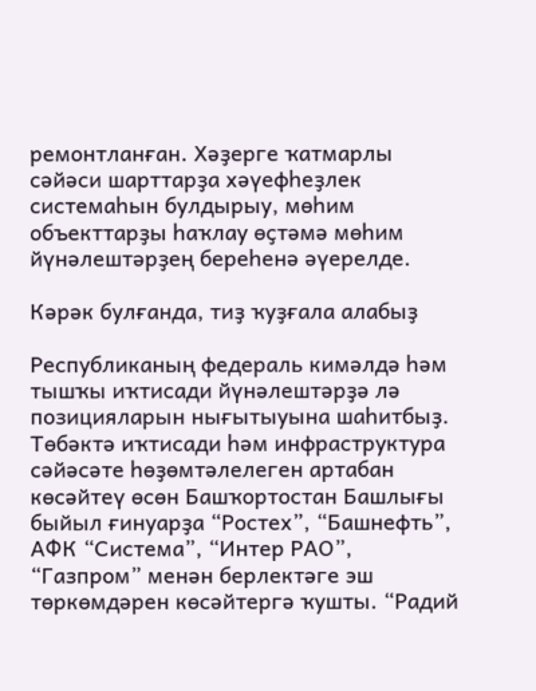ремонтланған. Хәҙерге ҡатмарлы сәйәси шарттарҙа хәүефһеҙлек системаһын булдырыу, мөһим объекттарҙы һаҡлау өҫтәмә мөһим йүнәлештәрҙең береһенә әүерелде.

Кәрәк булғанда, тиҙ ҡуҙғала алабыҙ

Республиканың федераль кимәлдә һәм тышҡы иҡтисади йүнәлештәрҙә лә позицияларын нығытыуына шаһитбыҙ. Төбәктә иҡтисади һәм инфраструктура сәйәсәте һөҙөмтәлелеген артабан көсәйтеү өсөн Башҡортостан Башлығы быйыл ғинуарҙа “Ростех”, “Башнефть”, АФК “Система”, “Интер РАО”, “Газпром” менән берлектәге эш төркөмдәрен көсәйтергә ҡушты. “Радий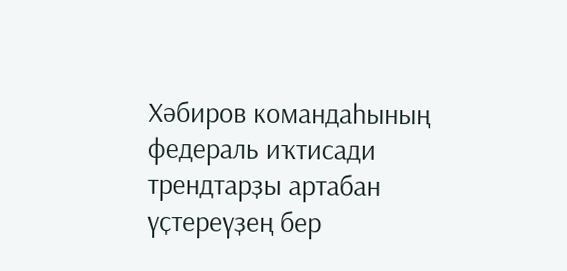Хәбиров командаһының федераль иҡтисади трендтарҙы артабан үҫтереүҙең бер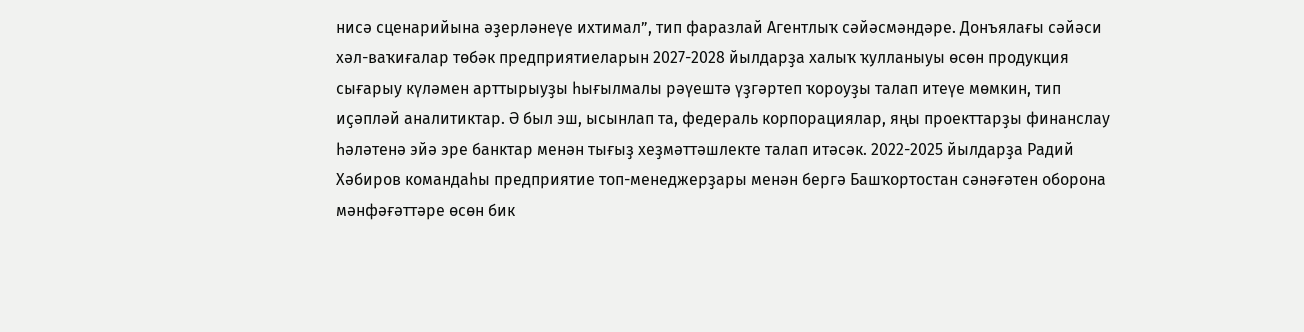нисә сценарийына әҙерләнеүе ихтимал”, тип фаразлай Агентлыҡ сәйәсмәндәре. Донъялағы сәйәси хәл-ваҡиғалар төбәк предприятиеларын 2027-2028 йылдарҙа халыҡ ҡулланыуы өсөн продукция сығарыу күләмен арттырыуҙы һығылмалы рәүештә үҙгәртеп ҡороуҙы талап итеүе мөмкин, тип иҫәпләй аналитиктар. Ә был эш, ысынлап та, федераль корпорациялар, яңы проекттарҙы финанслау һәләтенә эйә эре банктар менән тығыҙ хеҙмәттәшлекте талап итәсәк. 2022-2025 йылдарҙа Радий Хәбиров командаһы предприятие топ-менеджерҙары менән бергә Башҡортостан сәнәғәтен оборона мәнфәғәттәре өсөн бик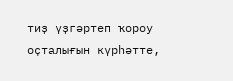тиҙ үҙгәртеп ҡороу оҫталығын күрһәтте,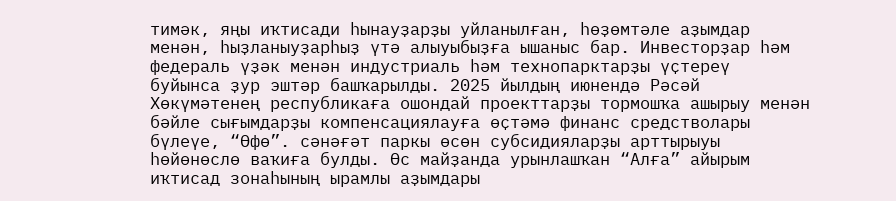тимәк, яңы иҡтисади һынауҙарҙы уйланылған, һөҙөмтәле аҙымдар менән, һыҙланыуҙарһыҙ үтә алыуыбыҙға ышаныс бар. Инвесторҙар һәм федераль үҙәк менән индустриаль һәм технопарктарҙы үҫтереү  буйынса ҙур эштәр башҡарылды. 2025 йылдың июнендә Рәсәй Хөкүмәтенең республикаға ошондай проекттарҙы тормошҡа ашырыу менән бәйле сығымдарҙы компенсациялауға өҫтәмә финанс средстволары бүлеүе, “Өфө”. сәнәғәт паркы өсөн субсидияларҙы арттырыуы һөйөнөслө ваҡиға булды. Өс майҙанда урынлашҡан “Алға” айырым иҡтисад зонаһының ырамлы аҙымдары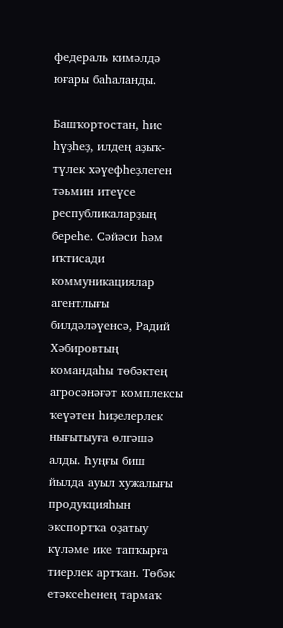федераль кимәлдә юғары баһаланды.

Башҡортостан, һис һүҙһеҙ, илдең аҙыҡ-түлек хәүефһеҙлеген тәьмин итеүсе республикаларҙың береһе. Сәйәси һәм иҡтисади коммуникациялар агентлығы билдәләүенсә, Радий Хәбировтың командаһы төбәктең агросәнәғәт комплексы ҡеүәтен һиҙелерлек нығытыуға өлгәшә алды. Һуңғы биш йылда ауыл хужалығы продукцияһын экспортҡа оҙатыу күләме ике тапҡырға тиерлек артҡан. Төбәк етәксеһенең тармаҡ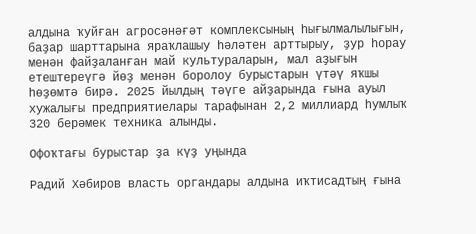алдына ҡуйған агросәнәғәт комплексының һығылмалылығын, баҙар шарттарына яраҡлашыу һәләтен арттырыу, ҙур һорау менән файҙаланған май культураларын, мал аҙығын етештереүгә йөҙ менән боролоу бурыстарын үтәү яҡшы һөҙөмтә бирә. 2025 йылдың тәүге айҙарында ғына ауыл хужалығы предприятиелары тарафынан 2,2 миллиард һумлыҡ 320 берәмек техника алынды.

Офоҡтағы бурыстар ҙа күҙ уңында

Радий Хәбиров власть органдары алдына иҡтисадтың ғына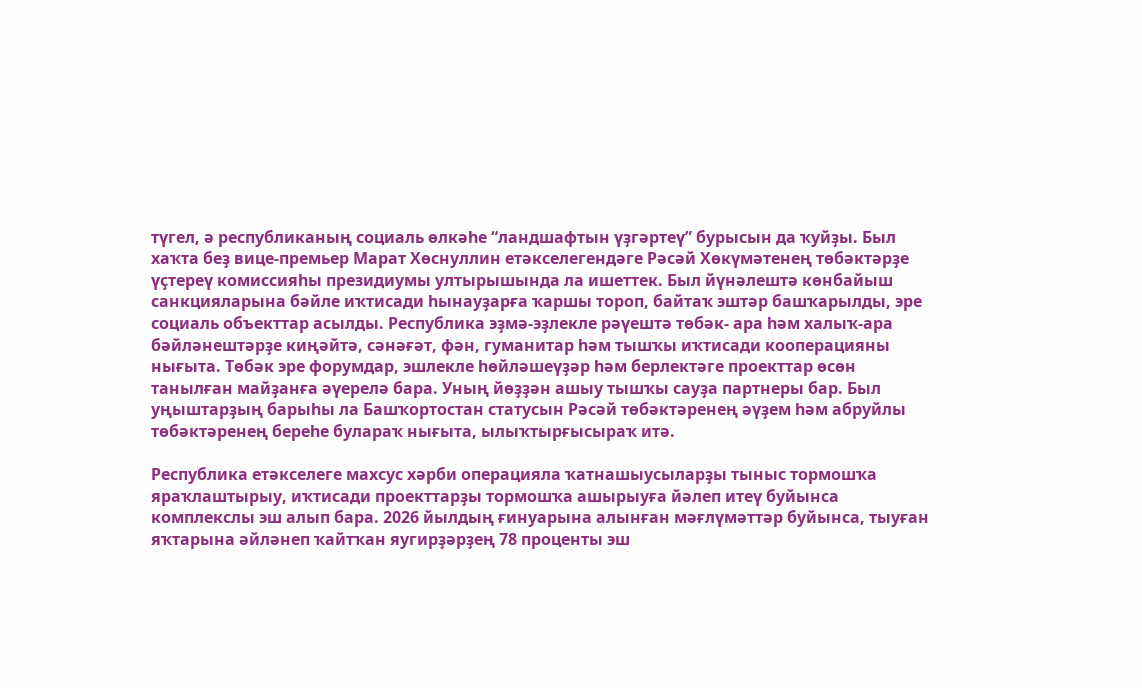түгел, ә республиканың социаль өлкәһе “ландшафтын үҙгәртеү” бурысын да ҡуйҙы. Был хаҡта беҙ вице-премьер Марат Хөснуллин етәкселегендәге Рәсәй Хөкүмәтенең төбәктәрҙе үҫтереү комиссияһы президиумы ултырышында ла ишеттек. Был йүнәлештә көнбайыш санкцияларына бәйле иҡтисади һынауҙарға ҡаршы тороп, байтаҡ эштәр башҡарылды, эре социаль объекттар асылды. Республика эҙмә-эҙлекле рәүештә төбәк- ара һәм халыҡ-ара бәйләнештәрҙе киңәйтә, сәнәғәт, фән, гуманитар һәм тышҡы иҡтисади кооперацияны нығыта. Төбәк эре форумдар, эшлекле һөйләшеүҙәр һәм берлектәге проекттар өсөн танылған майҙанға әүерелә бара. Уның йөҙҙән ашыу тышҡы сауҙа партнеры бар. Был уңыштарҙың барыһы ла Башҡортостан статусын Рәсәй төбәктәренең әүҙем һәм абруйлы төбәктәренең береһе булараҡ нығыта, ылыҡтырғысыраҡ итә.

Республика етәкселеге махсус хәрби операцияла ҡатнашыусыларҙы тыныс тормошҡа яраҡлаштырыу, иҡтисади проекттарҙы тормошҡа ашырыуға йәлеп итеү буйынса комплекслы эш алып бара. 2026 йылдың ғинуарына алынған мәғлүмәттәр буйынса, тыуған яҡтарына әйләнеп ҡайтҡан яугирҙәрҙең 78 проценты эш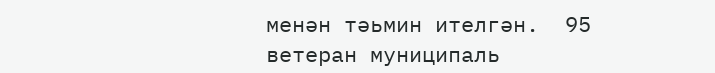менән тәьмин ителгән.  95 ветеран муниципаль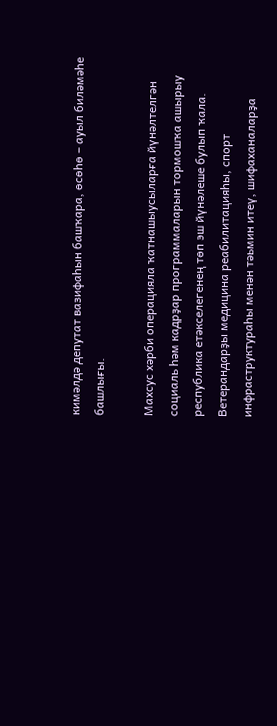кимәлдә депутат вазифаһын башҡара, өсөһө – ауыл биләмәһе башлығы.

Махсус хәрби операцияла ҡатнашыусыларға йүнәлтелгән социаль һәм кадрҙар программаларын тормошҡа ашырыу республика етәкселегенең төп эш йүнәлеше булып ҡала. Ветерандарҙы медицина реабилитацияһы, спорт инфраструктураһы менән тәьмин итеү, шифаханаларҙа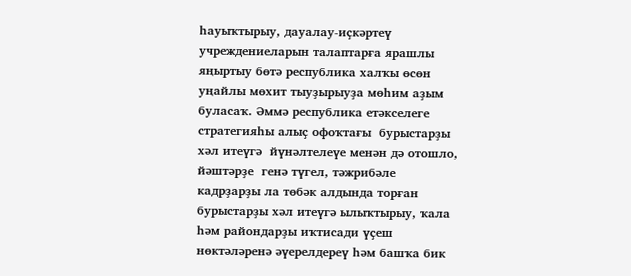һауыҡтырыу, дауалау-иҫкәртеү учреждениеларын талаптарға ярашлы яңыртыу бөтә республика халҡы өсөн уңайлы мөхит тыуҙырыуҙа мөһим аҙым буласаҡ. Әммә республика етәкселеге стратегияһы алыҫ офоҡтағы  бурыстарҙы хәл итеүгә  йүнәлтелеүе менән дә отошло, йәштәрҙе  генә түгел, тәжрибәле кадрҙарҙы ла төбәк алдында торған бурыстарҙы хәл итеүгә ылыҡтырыу, ҡала һәм райондарҙы иҡтисади үҫеш нөктәләренә әүерелдереү һәм башҡа бик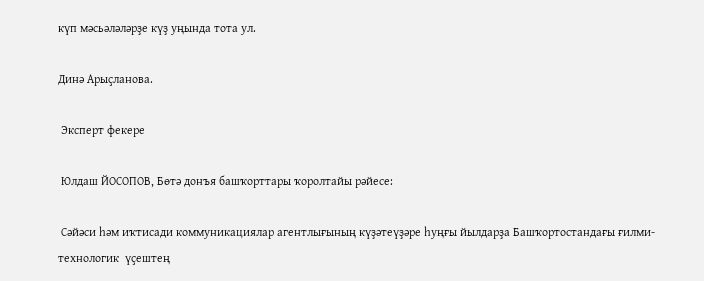күп мәсьәләләрҙе күҙ уңында тота ул.

Динә Арыҫланова.

 Эксперт фекере

 Юлдаш ЙОСОПОВ, Бөтә донъя башҡорттары ҡоролтайы рәйесе:

 Сәйәси һәм иҡтисади коммуникациялар агентлығының күҙәтеүҙәре һуңғы йылдарҙа Башҡортостандағы ғилми-технологик  үҫештең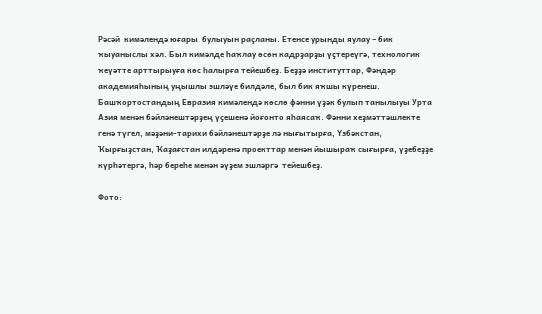Рәсәй  кимәлендә юғары  булыуын раҫланы. Етенсе урынды яулау – бик ҡыуаныслы хәл. Был кимәлде һаҡлау өсөн кадрҙарҙы үҫтереүгә, технологик ҡеүәтте арттырыуға көс һалырға тейешбеҙ. Беҙҙә институттар, Фәндәр академияһының уңышлы эшләүе билдәле, был бик яҡшы күренеш. Башҡортостандың Евразия кимәлендә көслө фәнни үҙәк булып танылыуы Урта Азия менән бәйләнештәрҙең үҫешенә йоғонто яһаясаҡ. Фәнни хеҙмәттәшлекте генә түгел, мәҙәни-тарихи бәйләнештәрҙе лә нығытырға, Үзбәкстан, Ҡырғыҙстан, Ҡаҙағстан илдәренә проекттар менән йышыраҡ сығырға, үҙебеҙҙе күрһәтергә, һәр береһе менән әүҙем эшләргә  тейешбеҙ.

Фото: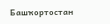Башҡортостан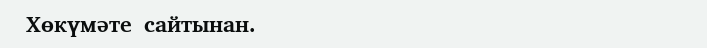Хөкүмәте  сайтынан.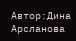Автор:Дина Арсланова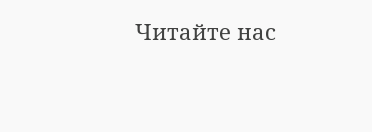Читайте нас